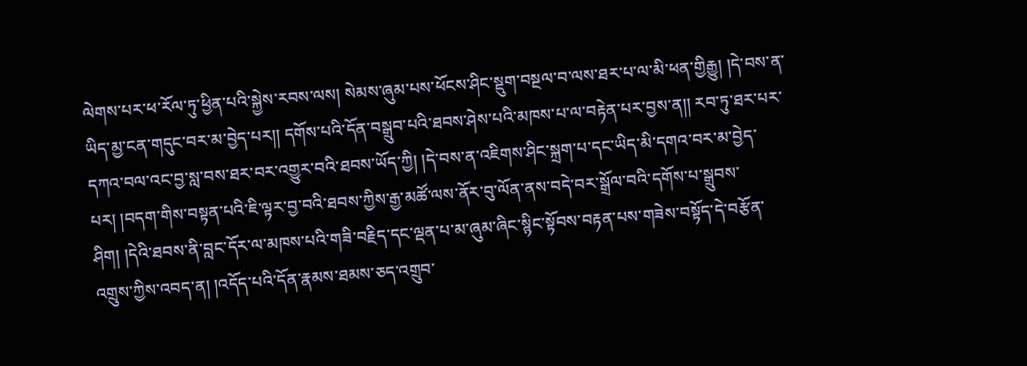ལེགས་པར་ཕ་རོལ་ཏུ་ཕྱིན་པའི་སྐྱེས་རབས་ལས། སེམས་ཞུམ་པས་ཕོངས་ཤིང་སྡུག་བསྔལ་བ་ལས་ཐར་པ་ལ་མི་ཕན་གྱིརྒྱུ། །དེ་བས་ན་ཡིད་མྱ་ངན་གདུང་བར་མ་བྱེད་པར།། དགོས་པའི་དོན་བསྒྲུབ་པའི་ཐབས་ཤེས་པའི་མཁས་པ་ལ་བརྟེན་པར་བྱས་ན།། རབ་ཏུ་ཐར་པར་དཀའ་བལ་འང་བྱ་སླ་བས་ཐར་བར་འགྱུར་བའི་ཐབས་ཡོད་ཀྱི། །དེ་བས་ན་འཇིགས་ཤིང་སྐྲག་པ་དང་ཡིད་མི་དགའ་བར་མ་བྱེད་པར། །བདག་གིས་བསྟན་པའི་ཇི་ལྟར་བྱ་བའི་ཐབས་ཀྱིས་རྒྱ་མཚོ་ལས་ནོར་བུ་ལོན་ནས་བདེ་བར་སྒྲོལ་བའི་དགོས་པ་སྒྲུབས་ཤིག། །དེའི་ཐབས་ནི་བླང་དོར་ལ་མཁས་པའི་གཟི་བརྗིད་དང་ལྡན་པ་མ་ཞུམ་ཞིང་སྙིང་སྟོབས་བརྟན་པས་གཟེས་བསྟོད་དེ་བརྩོན་འགྲུས་ཀྱིས་འབད་ན། །འདོད་པའི་དོན་རྣམས་ཐམས་ཅད་འགྲུབ་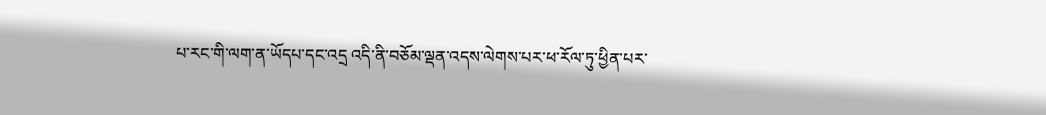པ་རང་གི་ལག་ན་ཡོདཔ་དང་འདྲ འདི་ནི་བཅོམ་ལྡན་འདས་ལེགས་པར་ཕ་རོལ་ཏུ་ཕྱིན་པར་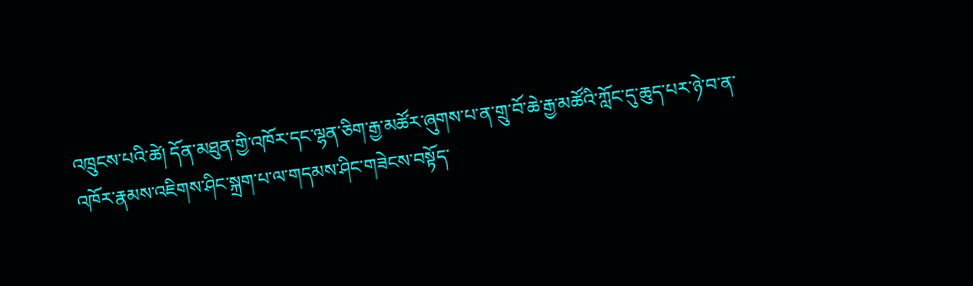འཁྲུངས་པའི་ཚེ། དོན་མཐུན་གྱི་འཁོར་དང་ལྷན་ཅིག་རྒྱ་མཚོར་ཞུགས་པ་ན་གྲུ་བོ་ཆེ་རྒྱ་མཚོའི་ཀློང་དུ་ཆུད་པར་ཉེ་བ་ན་འཁོར་རྣམས་འཇིགས་ཤིང་སྐྲག་པ་ལ་གདམས་ཤིང་གཟེངས་བསྟོད་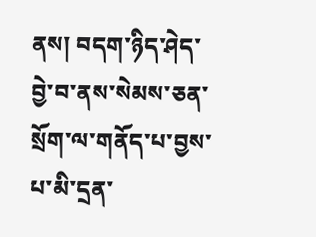ནས། བདག་ཉིད་ཤེད་བྱེ་བ་ནས་སེམས་ཅན་སྲོག་ལ་གནོད་པ་བྱས་པ་མི་དྲན་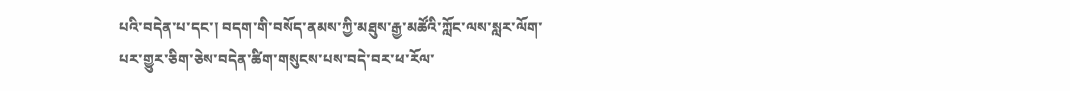པའི་བདེན་པ་དང་། བདག་གི་བསོད་ནམས་ཀྱི་མཐུས་རྒྱ་མཚོའི་ཀློང་ལས་སླར་ལོག་པར་གྱུར་ཅིག་ཅེས་བདེན་ཚིག་གསུངས་པས་བདེ་བར་ཕ་རོལ་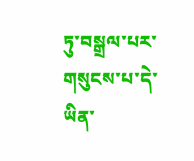ཏུ་བསྒྲལ་པར་གསུངས་པ་དེ་ཡིན་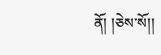ནོ། །ཅེས་སོ།།